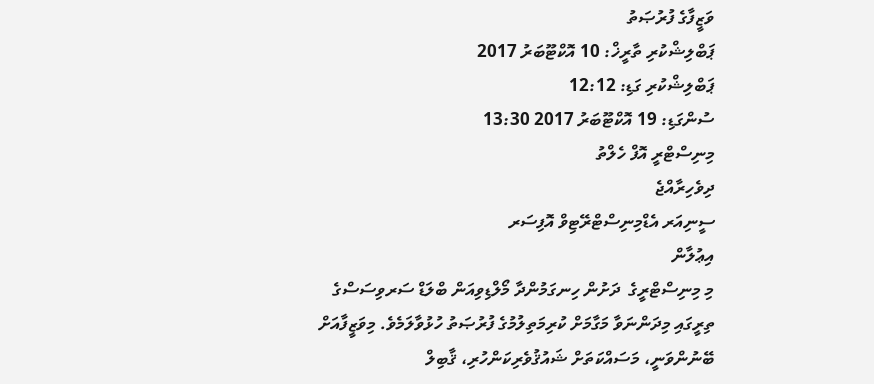ވަޒީފާގެ ފުރުޞަތު
ޕަބްލިޝްކުރި ތާރީޚް: 10 އޮކްޓޫބަރު 2017
ޕަބްލިޝްކުރި ގަޑި: 12:12
ސުންގަޑި: 19 އޮކްޓޫބަރު 2017 13:30
މިނިސްޓްރީ އޮފް ހެލްތު
ދިވެހިރާއްޖެ
ސީނިއަރ އެޑްމިނިސްޓްރޭޓިވް އޮފިސަރ
އިޢުލާން
މި މިނިސްޓްރީގެ  ދަށުން ހިނގަމުންދާ މޯލްޑިވިއަން ބްލަޑް ސަރވިސަސްގެ ތިރީގައި މިދަންނަވާ މަގާމަށް ކުރިމަތިލުމުގެ ފުރުޞަތު ހުޅުވާލަމެވެ. މިވަޒީފާއަށް ބޭނުންވަނީ، މަސައްކަތަށް ޝައުޤުވެރިކަންހުރި، ޤާބިލް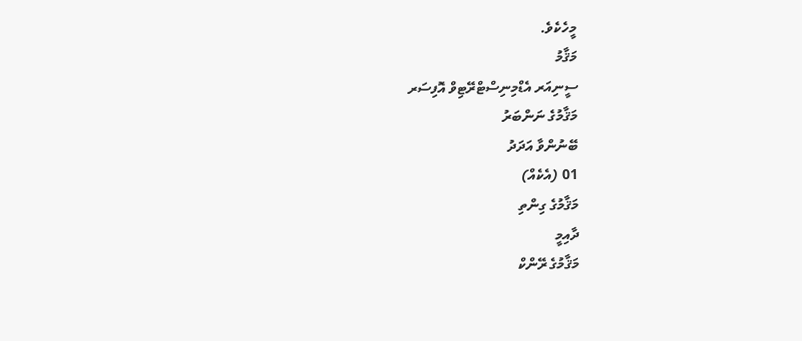މީހެކެވެ.
މަޤާމު
ސީނިއަރ އެޑްމިނިސްޓްރޭޓިވް އޮފިސަރ
މަޤާމުގެ ނަންބަރު
ބޭނުންވާ އަދަދު
01 (އެކެއް)
މަޤާމުގެ ގިންތި
ދާއިމީ
މަޤާމުގެ ރޭންކް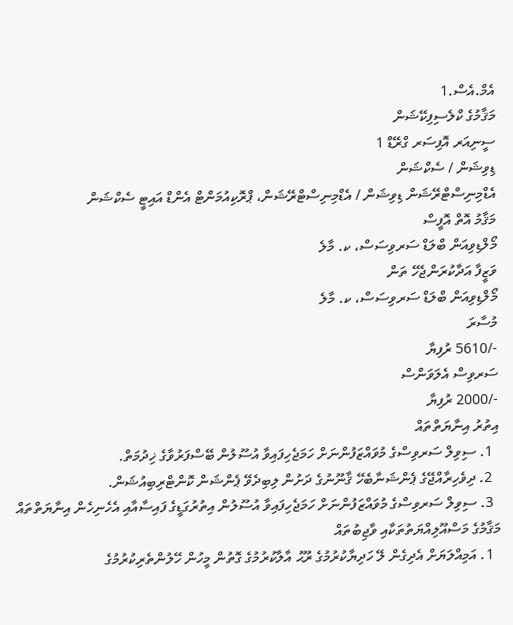އެމް.އެސް.1
މަޤާމުގެ ކްލެސިފިކޭޝަން
ސީނިއަރ އޮފިސަރ ގްރޭޑް 1
ޑިވިޝަން / ސެކްޝަން
އެޑްމިނިސްޓްރޭޝަން ޑިވިޝަން / އެޑްމިނިސްޓްރޭޝަން، ޕްރޮކިއުމަންޓް އެންޑް އައިޓީ ސެކްޝަން
މަޤާމު އޮތް އޮފީސް
މޯލްޑިވިއަން ބްލަޑް ސަރވިސަސް، ކ. މާލެ
ވަޒީފާ އަދާކުރަންޖެހޭ ތަން
މޯލްޑިވިއަން ބްލަޑް ސަރވިސަސް، ކ. މާލެ
މުސާރަ
-/5610 ރުފިޔާ
ސަރވިސް އެލަވަންސް
-/2000 ރުފިޔާ
އިތުރު އިނާޔަތްތައް
  1. ސިވިލް ސަރވިސްގެ މުވައްޒަފުންނަށް ހަމަޖެހިފައިވާ އުސޫލުން ބޭސްފަރުވާގެ ޚިދުމަތް.
  2. ދިވެހިރާއްޖޭގެ ޕެންޝަނާބެހޭ ޤާނޫނުގެ ދަށުން ލިބިދެވޭ ޕެންޝަން ކޮންޓްރިބިއުޝަން.
  3. ސިވިލް ސަރވިސްގެ މުވައްޒަފުންނަށް ހަމަޖެހިފައިވާ އުސޫލުން އިތުރުގަޑީގެ ފައިސާއާއި އެހެނިހެން އިނާޔަތްތައް
މަޤާމުގެ މަސްއޫލިއްޔަތުތަކާއި ވާޖިބުތައް
  1. އަމިއްލަޔަށް އެދިގެން ލޭ ހަދިޔާކުރުމުގެ ރޫޙު އާލާކުރުމުގެ ގޮތުން މީހުން ހޭލުންތެރިކުރުމުގެ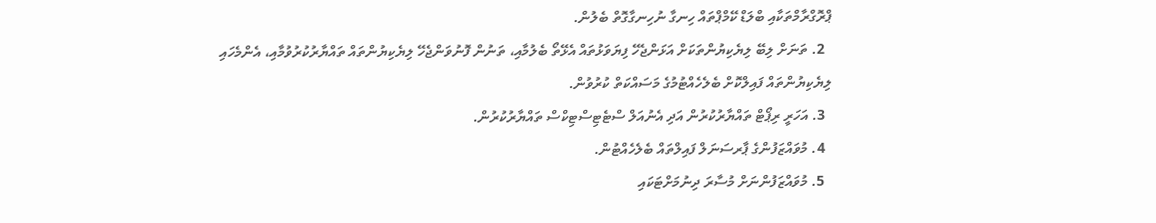ޕްރޮގްރާމްތަކާއި ބްލަޑް ކޭމްޕްތައް ހިނގާ ނުހިނގާގޮތް ބެލުން.
  2. ތަނަށް ލިބޭ ލިޔެކިޔުންތަކަށް އަޅަންޖެހޭ ފިޔަވަޅުތައް އެޅޭތޯ ބެލުމާއި، ތަނުން ފޮނުވަންޖެހޭ ލިޔެކިޔުންތައް ތައްޔާރުކުރުވުމާއި، އެންމެހައި ލިޔެކިޔުންތައް ފައިލްކޮށް ބެލެހެއްޓުމުގެ މަސައްކަތް ކުރުވުން.
  3. އަހަރީ ރިޕޯޓް ތައްޔާރުކުރުން އަދި އެނުއަލް ސްޓެޓިސްޓިކްސް ތައްޔާރުކުރުން.
  4. މުވައްޒަފުންގެ ޕާރސަނަލް ފައިލްތައް ބެލެހެއްޓުން.
  5. މުވައްޒަފުންނަށް މުސާރަ ދިނުމަށްޓަކައި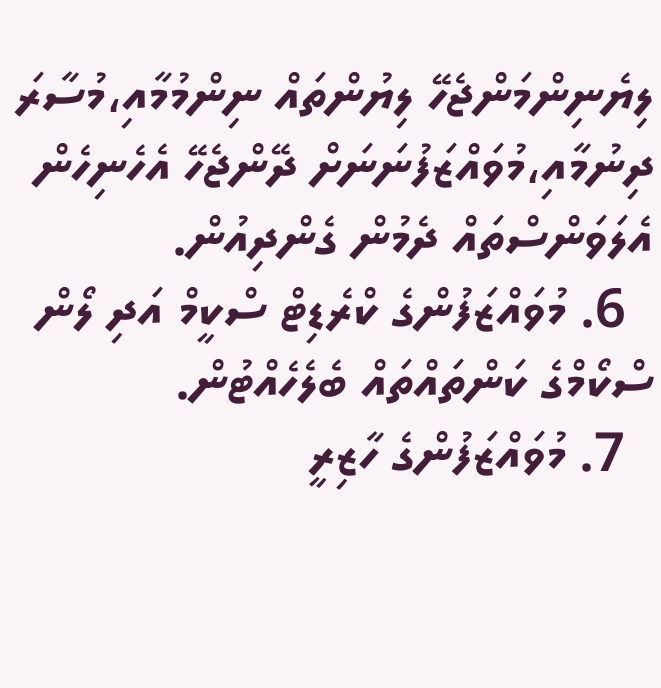ލިޔެނިންމަންޖެހޭ ލިޔުންތައް ނިންމުމާއި،މުސާރަ ދިނުމާއި،މުވައްޒަފުނަނަށް ދޭންޖެހޭ އެހެނިހެން އެލަވަންސްތައް ދެމުން ގެންދިއުން.
  6. މުވައްޒަފުންގެ ކްރެޑިޓް ސްކީމް އަދި ލޯން ސްކޯމްގެ ކަންތައްތައް ބެލެހެއްޓުން.
  7. މުވައްޒަފުންގެ ހާޒިރީ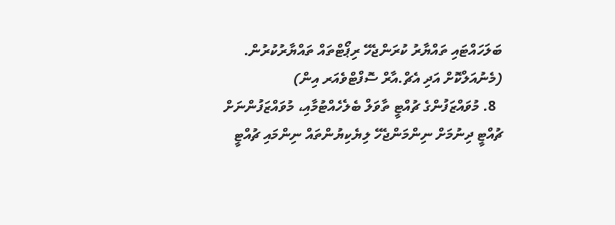ބަލަހައްޓައި ތައްޔާރު ކުރަންޖެހޭ ރިޕޯޓްތައް ތައްޔާރުކުރުން. (މެނުއަލްކޮށް އަދި އެޗް.އާރް ސޮފްޓްވެއަރ އިން)
  8. މުވައްޒަފުންގެ ޗުއްޓީ ތާވަލް ބެލެހެއްޓުމާއި، މުވައްޒަފުންނަށް ޗުއްޓީ ދިނުމަށް ނިންމަންޖެހޭ ލިޔެކިޔުންތައް ނިންމައި ޗުއްޓީ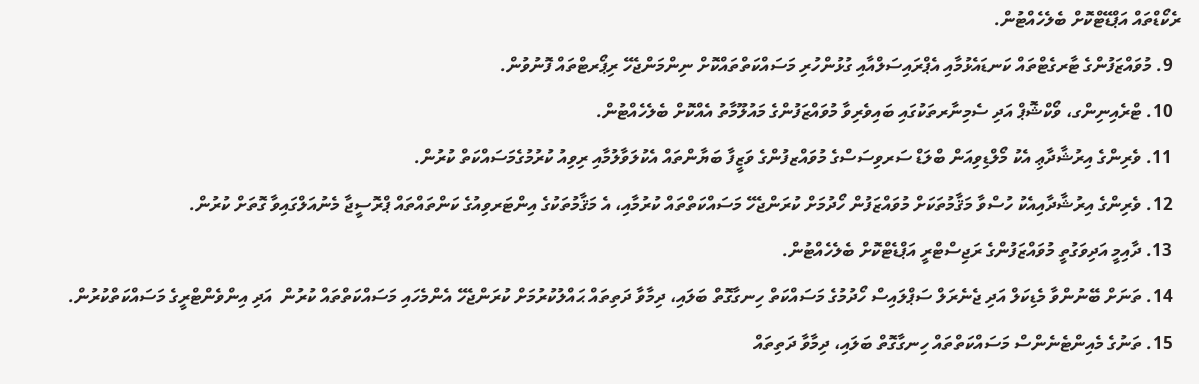ރެކޯޑްތައް އަޕްޑޭޓްކޮށް ބެލެހެއްޓުން.
  9. މުވައްޒަފުންގެ ޓާރގެޓްތައް ކަނޑައެޅުމާއި އެޕްރައިސަލްއާއި ގުޅުންހުރި މަސައްކަތްތައްކޮށް ނިންމަންޖެހޭ ރިޕޯރޓްތައް ފޮނުވުން.
  10. ޓްރެއިނިންގ، ވޯކްޝޮޕް އަދި ސެމިނާރތަކުގައި ބައިވެރިވާ މުވައްޒަފުންގެ މައުލޫމާތު އެއްކޮށް ބެލެހެއްޓުން.
  11. ވެރިންގެ އިރުޝާދާޢި އެކު މޯލްޑިވިއަން ބްލަޑް ސަރވިސަސްގެ މުވައްޒފުންގެ ވަޒީފާ ބަޔާންތައް އެކުލަވާލުމާއި ރިވިއު ކުރުމުގެމަސައްކަތް ކުރުން.
  12. ވެރިންގެ އިރުޝާދާއިއެކު ހުސްވާ މަޤާމުތަކަށް މުވައްޒަފުން ހޯދުމަށް ކުރަންޖެހޭ މަސައްކަތްތައް ކުރުމާއި، އެ މަޤާމުތަކުގެ އިންޓަރވިއުގެ ކަންތައްތައް ޕްރޮސީޖާ މެނުއަލްގައިވާ ގޮތަށް ކުރުން.
  13. ދާއިމީ އަދިވަގުތީ މުވައްޒަފުންގެ ރަޖިސްޓްރީ އަޕްޑެޓްކޮށް ބެލެހެއްޓުން.
  14. ތަނަށް ބޭނުންވާ މެޑިކަލް އަދި ޖެނެރަލް ސަޕްލައިސް ހޯދުމުގެ މަސައްކަތް ހިނގާގޮތް ބަލައި، ދިމާވާ ދަތިތައް ޙައްލުކުރުމަށް ކުރަންޖެހޭ އެންމެހައި މަސައްކަތްތައް ކުރުން  އަދި އިންވެންޓްރީގެ މަސައްކަތްކުރުން.
  15. ތަނުގެ މެއިންޓެނެންސް މަސައްކަތްތައް ހިނގާގޮތް ބަލައި، ދިމާވާ ދަތިތައް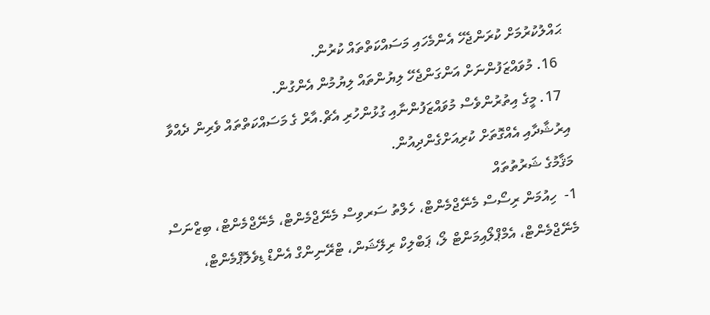ޙައްލުކުރުމަށް ކުރަންޖެހޭ އެންމެހައި މަސައްކަތްތައް ކުރުން.
  16. މުވައްޒަފުންނަށް އަންގަންޖެހޭ ލިޔުންތައް ލިޔުމުން އެންގުން.
  17. މީގެ އިތުރުންވެސް މުވައްޒަފުންނާއި ގުޅުންހުރި އެޗް.އާރް ގެ މަސައްކަތްތައް ވެރިން ދެއްވާ އިރުޝާދާއި އެއްގޮތަށް ކުރިއަށްގެންދިއުން.
މަޤާމުގެ ޝަރުތުތައް
1-  ހިއުމަން ރިސޯސް މެނޭޖްމެންޓް، ހެލްތު ސަރވިސް މެނޭޖްމެންޓް، މެނޭޖްމެންޓް، ބިޒްނަސް މެނޭޖްމެންޓް، އެމްޕްލޯއިމަންޓް ލޯ، ޕަބްލިކް ރިލޭޝަން، ޓްރޭނިންގް އެންޑް ޑިވެލޮޕްމެންޓް،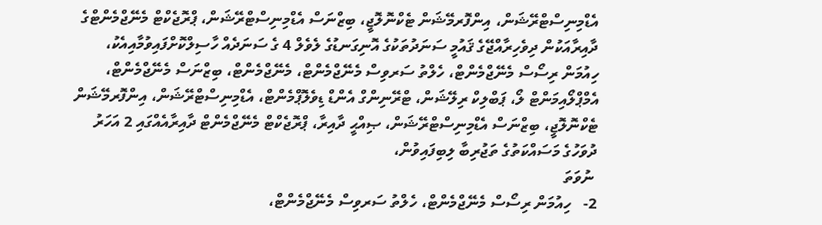އެޑްމިނިސްޓްރޭޝަން، އިންފޮރމޭޝަން ޓެކްނޮލޮޖީ، ބިޒްނަސް އެޑްމިނިސްޓްރޭޝަން، ޕްރޮޖެކްޓް މެނޭޖްމެންޓްގެ ދާއިރާއަކުން ދިވެހިރާއްޖޭގެ ޤައުމީ ސަނަދުތަކުގެ އޮނިގަނޑުގެ ލެވެލް 4 ގެ ސަނަދެއް ހާސިލްކޮށްފައިވުމާއިއެކު، ހިއުމަން ރިސޯސް މެނޭޖްމެންޓް، ހެލްތު ސަރވިސް މެނޭޖްމެންޓް، މެނޭޖްމެންޓް، ބިޒްނަސް މެނޭޖްމެންޓް، އެމްޕްލޯއިމަންޓް ލޯ، ޕަބްލިކް ރިލޭޝަން، ޓްރޭނިންގް އެންޑް ޑިވެލޮޕްމެންޓް، އެޑްމިނިސްޓްރޭޝަން، އިންފޮރމޭޝަން ޓެކްނޮލޮޖީ، ބިޒްނަސް އެޑްމިނިސްޓްރޭޝަން، ޞިއްޙީ ދާއިރާ، ޕްރޮޖެކްޓް މެނޭޖްމެންޓް ދާއިރާއެއްގައި 2 އަހަރު ދުވަހުގެ މަސައްކަތުގެ ތަޖުރިބާ ލިބިފައިވުން،
 ނުވަތަ
2-   ހިއުމަން ރިސޯސް މެނޭޖްމެންޓް، ހެލްތު ސަރވިސް މެނޭޖްމެންޓް،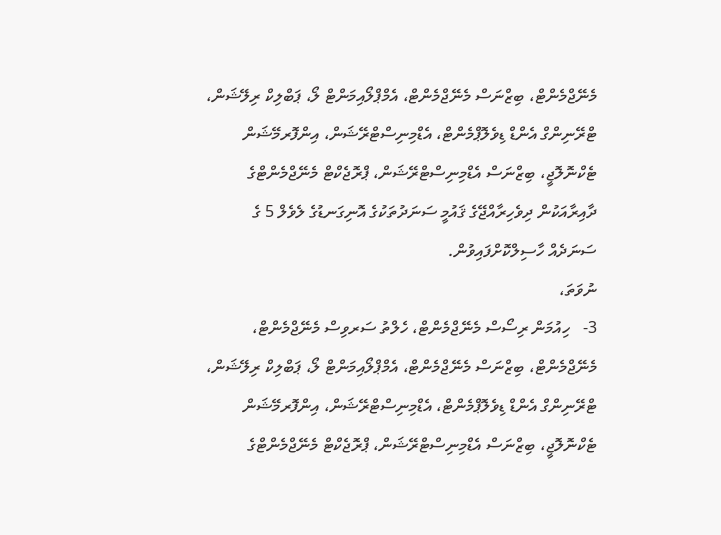މެނޭޖްމެންޓް، ބިޒްނަސް މެނޭޖްމެންޓް، އެމްޕްލޯއިމަންޓް ލޯ، ޕަބްލިކް ރިލޭޝަން، ޓްރޭނިންގް އެންޑް ޑިވެލޮޕްމެންޓް، އެޑްމިނިސްޓްރޭޝަން، އިންފޮރމޭޝަން ޓެކްނޮލޮޖީ، ބިޒްނަސް އެޑްމިނިސްޓްރޭޝަން، ޕްރޮޖެކްޓް މެނޭޖްމެންޓްގެ ދާއިރާއަކުން ދިވެހިރާއްޖޭގެ ޤައުމީ ސަނަދުތަކުގެ އޮނިގަނޑުގެ ލެވެލް 5 ގެ ސަނަދެއް ހާސިލްކޮށްފައިވުން.
ނުވަތަ،
3-   ހިއުމަން ރިސޯސް މެނޭޖްމެންޓް، ހެލްތު ސަރވިސް މެނޭޖްމެންޓް، މެނޭޖްމެންޓް، ބިޒްނަސް މެނޭޖްމެންޓް، އެމްޕްލޯއިމަންޓް ލޯ، ޕަބްލިކް ރިލޭޝަން، ޓްރޭނިންގް އެންޑް ޑިވެލޮޕްމެންޓް، އެޑްމިނިސްޓްރޭޝަން، އިންފޮރމޭޝަން ޓެކްނޮލޮޖީ، ބިޒްނަސް އެޑްމިނިސްޓްރޭޝަން، ޕްރޮޖެކްޓް މެނޭޖްމެންޓްގެ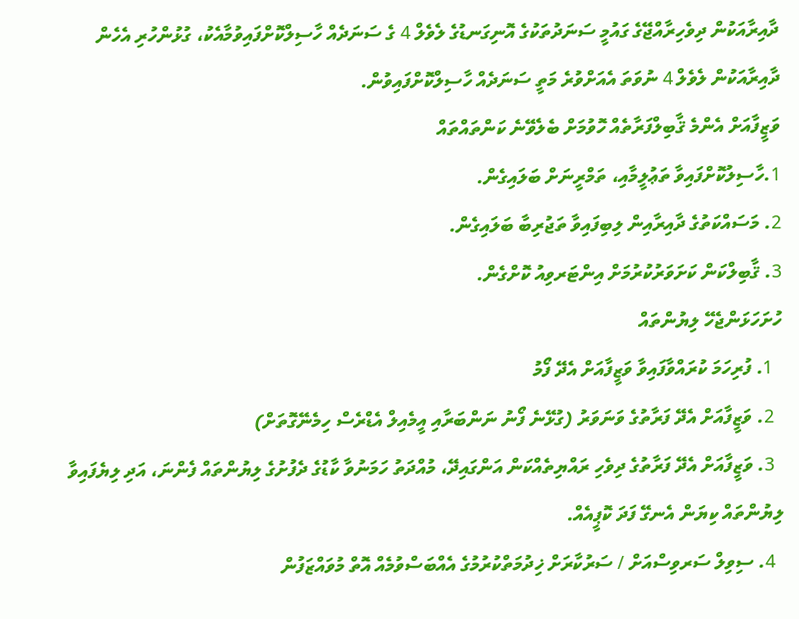ދާއިރާއަކުން ދިވެހިރާއްޖޭގެ ގައުމީ ސަނަދުތަކުގެ އޮނިގަނޑުގެ ލެވެލް 4 ގެ ސަނަދެއް ހާސިލްކޮށްފައިވުމާއެކު، ގުޅުންހުރި އެހެން ދާއިރާއަކުން ލެވެލް 4 ނުވަތަ އެއަށްވުރެ މަތީ ސަނަދެއް ހާސިލްކޮށްފައިވުން.
ވަޒީފާއަށް އެންމެ ޤާބިލްފަރާތެއް ހޮވުމަށް ބެލެވޭނެ ކަންތައްތައް
1.ހާސިލުކޮށްފައިވާ ތަޢުލީމާއި، ތަމްރީނަށް ބަލައިގެން.
2. މަސައްކަތުގެ ދާއިރާއިން ލިބިފައިވާ ތަޖުރިބާ ބަލައިގެން.
3. ޤާބިލްކަން ކަށަވަރުކުރުމަށް އިންޓަރވިއު ކޮށްގެން.
ހުށަހަޅަންޖެހޭ ލިޔުންތައް
  1. ފުރިހަމަ ކުރައްވާފައިވާ ވަޒީފާއަށް އެދޭ ފޯމު
  2. ވަޒީފާއަށް އެދޭ ފަރާތުގެ ވަނަވަރު (ގުޅޭނެ ފޯނު ނަންބަރާއި އީމެއިލް އެޑްރެސް ހިމެނޭގޮތަށް)
  3. ވަޒީފާއަށް އެދޭ ފަރާތުގެ ދިވެހި ރައްޔިތެއްކަން އަންގައިދޭ، މުއްދަތު ހަމަނުވާ ކާޑުގެ ދެފުށުގެ ލިޔުންތައް ފެންނަ، އަދި ލިޔެފައިވާ ލިޔުންތައް ކިޔަން އެނގޭ ފަދަ ކޮޕީއެއް.
  4. ސިވިލް ސަރވިސްއަށް / ސަރުކާރަށް ޚިދުމަތްކުރުމުގެ އެއްބަސްވުމެއް އޮތް މުވައްޒަފުން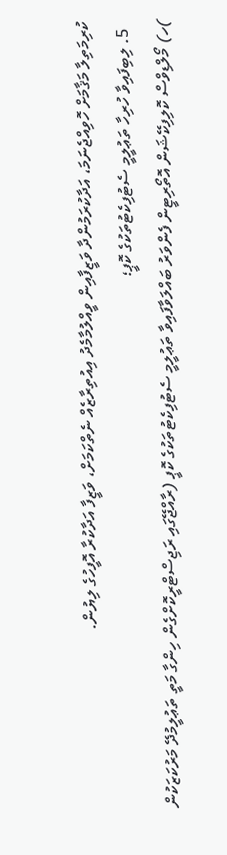ކުރިމަތިލާ މަޤާމަށް ހޮވިއްޖެނަމަ، އަދާކުރަމުންދާ ވަޒީފާއިން ވީއްލުމާމެދު އިއުތިރާޒެއް ނެތްކަމަށް، ވަޒީފާ އަދާކުރާ އޮފީހުގެ ލިޔުން.
  5. ލިބިފައިވާ ހުރިހާ ތަޢުލީމީ ސެޓުފިކެޓުތަކުގެ ކޮޕީ؛
)ހ) މޯލްޑިވްސް ކޮލިފިކޭޝަން އޮތޯރިޓީން ފެންވަރު ބައްލަވާފައިވާ ތަޢުލީމީ ސެޓުފިކެޓުތަކުގެ ކޮޕީ (ރާއްޖޭގައި ރަޖިސްޓްރީކޮށްގެން ހިންގާ މަތީ ތަޢުލީމުދޭ މަރުކަޒަކުން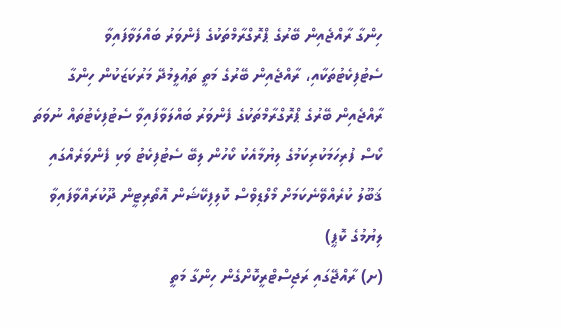ހިންގާ ރާއްޖެއިން ބޭރުގެ ޕްރޮގްރާމްތަކުގެ ފެންވަރު ބައްލަވާފައިވާ ސެޓުފިކެޓުތަކާއި، ރާއްޖެއިން ބޭރުގެ މަތީ ތަޢުލީމުދޭ މަރުކަޒަކުން ހިންގާ ރާއްޖެއިން ބޭރުގެ ޕްރޮގްރާމްތަކުގެ ފެންވަރު ބައްލަވާފައިވާ ސެޓުފިކެޓުތައް ނުވަތަ ކޯސް ފުރިހަމަކުރިކަމުގެ ލިޔުމާއެކު ކޯހުން ލިބޭ ސެޓުފިކެޓު ވަކި ފެންވަރެއްގައި ޤަބޫލު ކުރެއްވޭނެކަމަށް މޯލްޑިވްސް ކޮލިފިކޭޝަން އޮތޯރިޓީން ދޫކުރައްވާފައިވާ ލިޔުމުގެ ކޮޕީ)
(ށ) ރާއްޖޭގައި ރަޖިސްޓްރީކޮށްގެން ހިންގާ މަތީ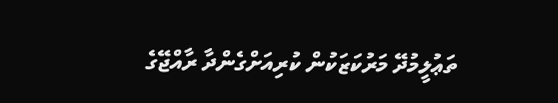ތަޢުލީމުދޭ މަރުކަޒަކުން ކުރިއަށްގެންދާ ރާއްޖޭގެ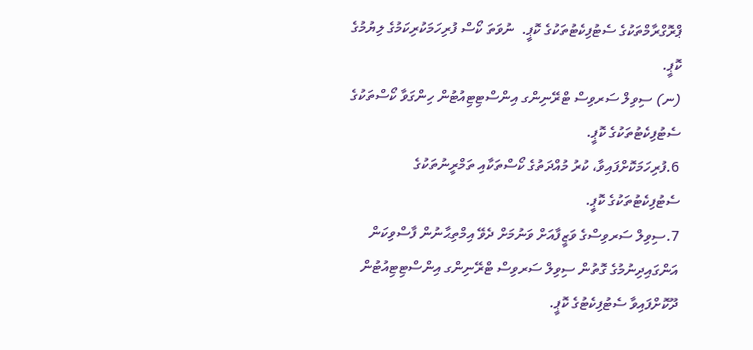ޕްރޮގްރާމްތަކުގެ ސެޓުފިކެޓުތަކުގެ ކޮޕީ.  ނުވަތަ ކޯސް ފުރިހަމަކުރިކަމުގެ ލިޔުމުގެ ކޮޕީ.
(ނ) ސިވިލް ސަރވިސް ޓްރޭނިންގ އިންސްޓިޓިއުޓުން ހިންގަވާ ކޯސްތަކުގެ ސެޓުފިކެޓުތަކުގެ ކޮޕީ.
6.ފުރިހަމަކޮށްފައިވާ، ކުރު މުއްދަތުގެ ކޯސްތަކާއި ތަމްރީނުތަކުގެ ސެޓުފިކެޓުތަކުގެ ކޮޕީ.
7.ސިވިލް ސަރވިސްގެ ވަޒީފާއަށް ވަނުމަށް ދެވޭ އިމްތިޙާނުން ފާސްވިކަން އަންގައިދިނުމުގެ ގޮތުން ސިވިލް ސަރވިސް ޓްރޭނިންގ އިންސްޓިޓިއުޓުން ދޫކޮށްފައިވާ ސެޓުފިކެޓުގެ ކޮޕީ.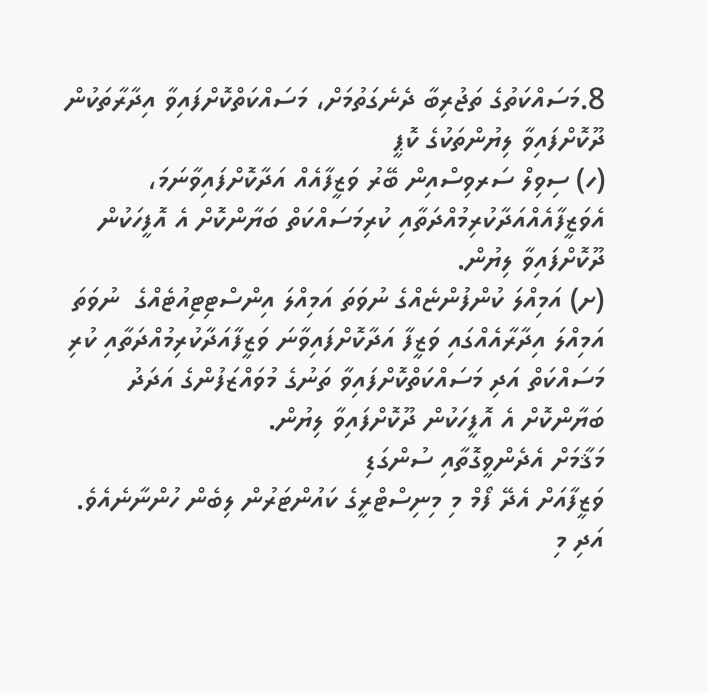8.މަސައްކަތުގެ ތަޖުރިބާ ދެނެގަތުމަށް، މަސައްކަތްކޮށްފައިވާ އިދާރާތަކުން ދޫކޮށްފައިވާ ލިޔުންތަކުގެ ކޮޕީ
(ހ) ސިވިލް ސަރވިސްއިން ބޭރު ވަޒީފާއެއް އަދާކޮށްފައިވާނަމަ، އެވަޒީފާއެއްއަދާކުރިމުއްދަތާއި ކުރިމަސައްކަތް ބަޔާންކޮށް އެ އޮފީހަކުން ދޫކޮށްފައިވާ ލިޔުން.
(ށ) އަމިއްލަ ކުންފުންޏެއްގެ ނުވަތަ އަމިއްލަ އިންސްޓިޓިއުޓެއްގެ  ނުވަތަ އަމިއްލަ އިދާރާއެއްގައި ވަޒީފާ އަދާކޮށްފައިވާނަ ވަޒީފާއަދާކުރިމުއްދަތާއި ކުރި މަސައްކަތް އަދި މަސައްކަތްކޮށްފައިވާ ތަނުގެ މުވައްޒަފުންގެ އަދަދު ބަޔާންކޮށް އެ އޮފީހަކުން ދޫކޮށްފައިވާ ލިޔުން.
މަޤާމަށް އެދެންވީގޮތާއި ސުންގަޑި
ވަޒީފާއަށް އެދޭ ފޯމް މި މިނިސްޓްރީގެ ކައުންޓަރުން ލިބެން ހުންނާނެއެވެ. އަދި މި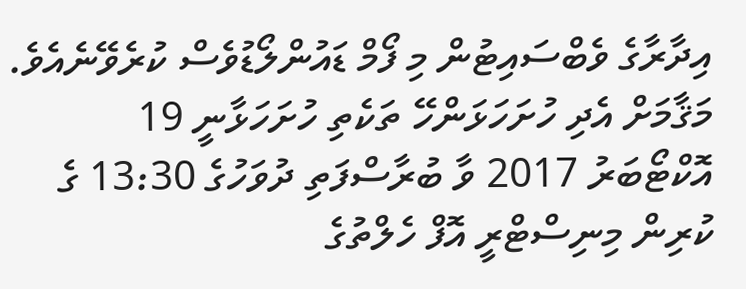އިދާރާގެ ވެބްސައިޓުން މި ފޯމް ޑައުންލޯޑުވެސް ކުރެވޭނެއެވެ. މަޤާމަށް އެދި ހުށަހަޅަންހޭ ތަކެތި ހުށަހަޅާނީ 19 އޮކްޓޯބަރު 2017 ވާ ބުރާސްފަތި ދުވަހުގެ 13:30 ގެ ކުރިން މިނިސްޓްރީ އޮފް ހެލްތުގެ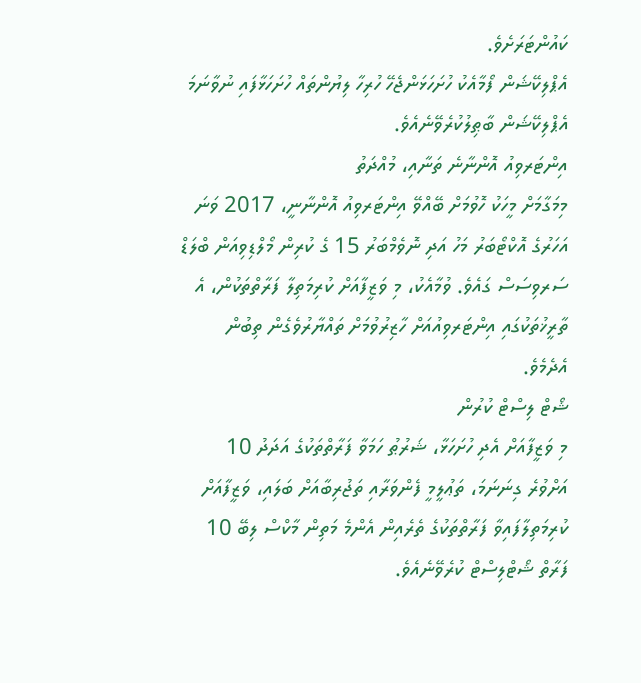ކައުންޓަރަށެވެ.
އެޕްލިކޭޝަން ފޯމާއެކު ހުށަހަޅަންޖެހޭ ހުރިހާ ލިޔުންތައް ހުށަހަޅާފައި ނުވާނަމަ އެޕްލިކޭޝަން ބާޠިލުކުރެވޭނެއެވެ.
އިންޓަރވިއު އޮންނާނެ ތަނާއި، މުއްދަތު
މިމަގާމަށް މީހަކު ހޮވުމަށް ބޭއްވޭ އިންޓަރވިއު އޮންނާނީ، 2017 ވަނަ އަހަރުގެ އޮކްޓޯބަރު މަހު އަދި ނޮވެމްބަރު 15 ގެ ކުރިން މޯލްޑިވިއަން ބްލަޑް ސަރވިސަސް ގައެވެ. ވުމާއެކު، މި ވަޒީފާއަށް ކުރިމަތިލާ ފަރާތްތަކުން، އެ ތާރީޚުތަކުގައި އިންޓަރވިއުއަށް ހާޒިރުވުމަށް ތައްޔާރުވެގެން ތިބުން އެދެމެވެ.
ޝޯޓް ލިސްޓް ކުރުން
މި ވަޒީފާއަށް އެދި ހުށަހަޅާ، ޝަރުޠު ހަމަވާ ފަރާތްތަކުގެ އަދަދު 10  އަށްވުރެ ގިނަނަމަ، ތަޢުލީމީ ފެންވަރާއި ތަޖުރިބާއަށް ބަލައި، ވަޒީފާއަށް ކުރިމަތިލާފައިވާ ފަރާތްތަކުގެ ތެރެއިން އެންމެ މަތިން މާކްސް ލިބޭ 10 ފަރާތް ޝޯޓްލިސްޓް ކުރެވޭނެއެވެ.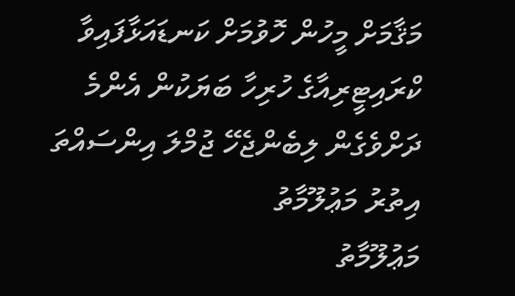މަޤާމަށް މީހުން ހޮވުމަށް ކަނޑައަޅާފައިވާ ކްރައިޓީރިއާގެ ހުރިހާ ބަޔަކުން އެންމެ ދަށްވެގެން ލިބެންޖެހޭ ޖުމްލަ އިންސައްތަ
އިތުރު މަޢުލޫމާތު
މަޢުލޫމާތު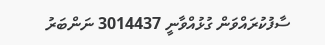ސާފުކުރައްވަން ގުޅުއްވާނީ 3014437 ނަންބަރު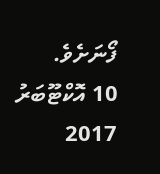ފޯނަށެވެ.
10 އޮކްޓޫބަރު 2017